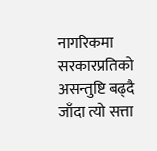नागरिकमा सरकारप्रतिको असन्तुष्टि बढ्दै जाँदा त्यो सत्ता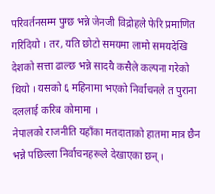परिवर्तनसम्म पुग्छ भन्ने जेनजी विद्रोहले फेरि प्रमाणित गरिदियो । तर, यति छोटो समयमा लामो समयदेखि देशको सत्ता ढाल्छ भन्ने सादयै कसैले कल्पना गरेको थियो । यसको ६ महिनामा भएको निर्वाचनले त पुराना दललाई करिब कोमामा ।
नेपालको राजनीति यहाँका मतदाताको हातमा मात्र छैन भन्ने पछिल्ला निर्वाचनहरूले देखाएका छन् ।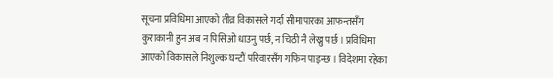सूचना प्रविधिमा आएको तीव्र विकासले गर्दा सीमापारका आफन्तसँग कुराकानी हुन अब न पिसिओ धाउनु पर्छ, न चिठी नै लेख्नु पर्छ । प्रविधिमा आएको विकासले निशुल्क घन्टौं परिवारसँग गफिन पाइन्छ । विदेशमा रहेका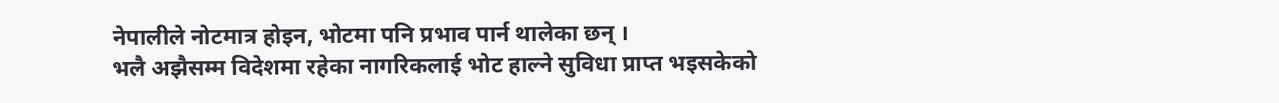नेपालीले नोटमात्र होइन, भोटमा पनि प्रभाव पार्न थालेका छन् ।
भलै अझैसम्म विदेशमा रहेका नागरिकलाई भोट हाल्ने सुविधा प्राप्त भइसकेको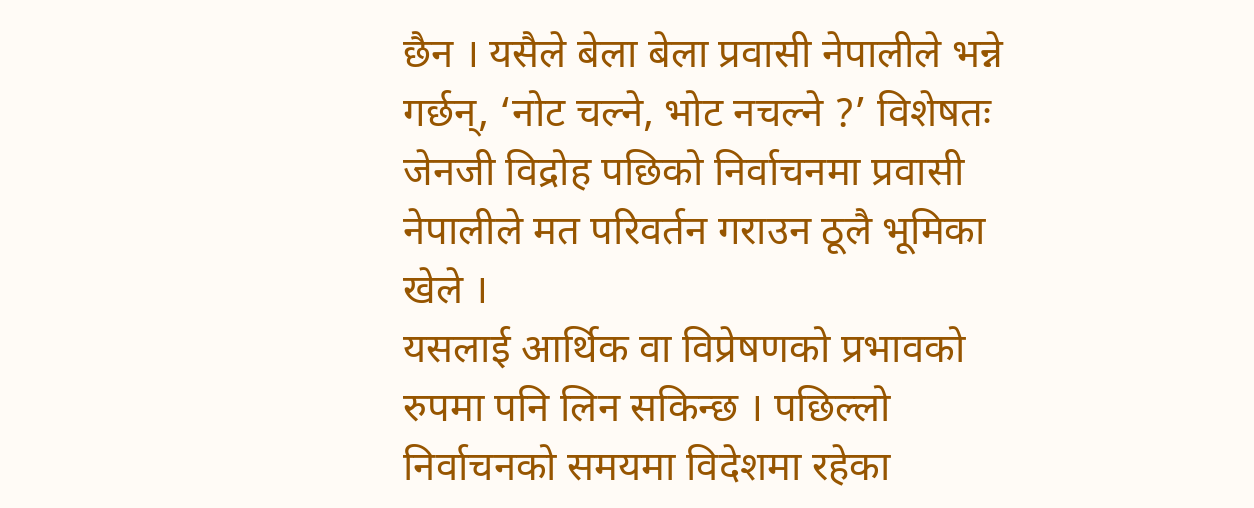छैन । यसैले बेला बेला प्रवासी नेपालीले भन्ने गर्छन्, ‘नोट चल्ने, भोट नचल्ने ?’ विशेषतः जेनजी विद्रोह पछिको निर्वाचनमा प्रवासी नेपालीले मत परिवर्तन गराउन ठूलै भूमिका खेले ।
यसलाई आर्थिक वा विप्रेषणको प्रभावको रुपमा पनि लिन सकिन्छ । पछिल्लो निर्वाचनको समयमा विदेशमा रहेका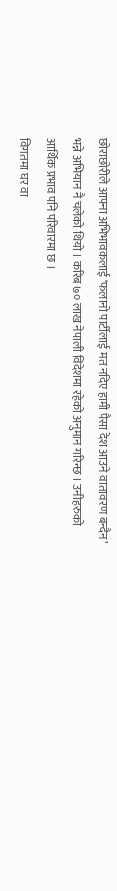छोराछोरीले आफ्ना अभिभावकलाई ‘फलानो पार्टीलाई मत नदिए हामी पैसा देश आउने वातावरण बन्दैन’ भन्ने अभियान नै चलेको थियो । करिब ७० लाख नेपाली विदेशमा रहेको अनुमान गरिन्छ । उनीहरुको आर्थिक प्रभाव पनि परिवारमा छ ।
विगतमा घर वा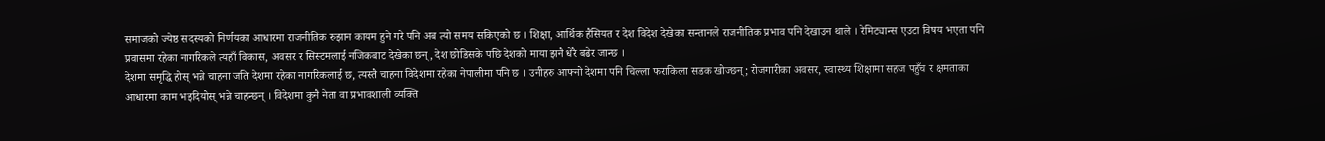समाजको ज्येष्ठ सदस्यको निर्णयका आधारमा राजनीतिक रुझान कायम हुने गरे पनि अब त्यो समय सकिएको छ । शिक्षा, आर्थिक हैसियत र देश विदेश देखेका सन्तानले राजनीतिक प्रभाव पनि देखाउन थाले । रेमिट्यान्स एउटा विषय भएता पनि प्रवासमा रहेका नागरिकले त्यहाँ विकास, अवसर र सिस्टमलाई नजिकबाट देखेका छन्, देश छोडिसके पछि देशको माया झनै धेरै बढेर जान्छ ।
देशमा समृद्धि होस् भन्ने चाहना जति देशमा रहेका नागरिकलाई छ, त्यस्तै चाहना विदेशमा रहेका नेपालीमा पनि छ । उनीहरु आफ्नो देशमा पनि चिल्ला फराकिला सडक खोज्छन्; रोजगारीका अवसर, स्वास्थ्य शिक्षामा सहज पहुँच र क्षमताका आधारमा काम भइदियोस् भन्ने चाहन्छन् । विदेशमा कुनै नेता वा प्रभावशाली व्यक्ति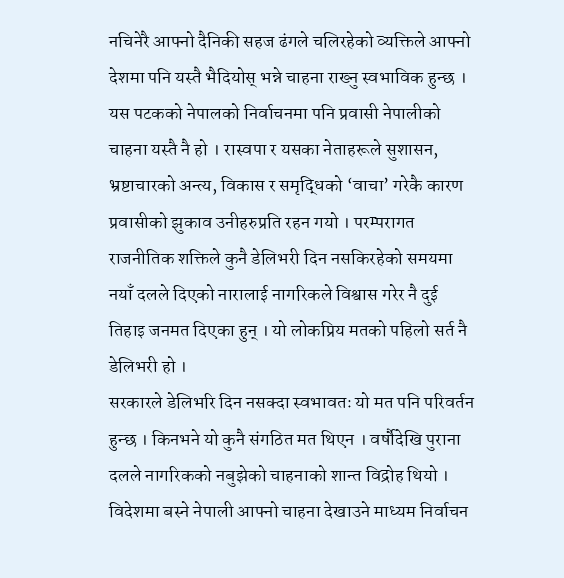नचिनेरै आफ्नो दैनिकी सहज ढंगले चलिरहेको व्यक्तिले आफ्नो देशमा पनि यस्तै भैदियोस् भन्ने चाहना राख्नु स्वभाविक हुन्छ ।
यस पटकको नेपालको निर्वाचनमा पनि प्रवासी नेपालीको चाहना यस्तै नै हो । रास्वपा र यसका नेताहरूले सुशासन, भ्रष्टाचारको अन्त्य, विकास र समृद्धिको ‘वाचा’ गरेकै कारण प्रवासीको झुकाव उनीहरुप्रति रहन गयो । परम्परागत राजनीतिक शक्तिले कुनै डेलिभरी दिन नसकिरहेको समयमा नयाँ दलले दिएको नारालाई नागरिकले विश्वास गरेर नै दुई तिहाइ जनमत दिएका हुन् । यो लोकप्रिय मतको पहिलो सर्त नै डेलिभरी हो ।
सरकारले डेलिभरि दिन नसक्दा स्वभावतः यो मत पनि परिवर्तन हुन्छ । किनभने यो कुनै संगठित मत थिएन । वर्षौदेखि पुराना दलले नागरिकको नबुझेको चाहनाको शान्त विद्रोह थियो । विदेशमा बस्ने नेपाली आफ्नो चाहना देखाउने माध्यम निर्वाचन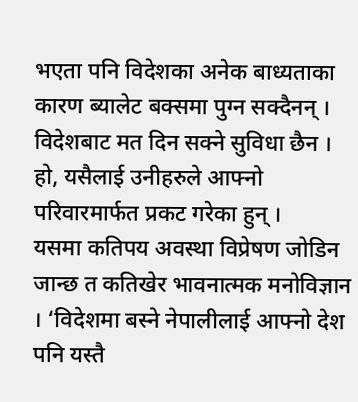भएता पनि विदेशका अनेक बाध्यताका कारण ब्यालेट बक्समा पुग्न सक्दैनन् । विदेशबाट मत दिन सक्ने सुविधा छैन । हो, यसैलाई उनीहरुले आफ्नो परिवारमार्फत प्रकट गरेका हुन् ।
यसमा कतिपय अवस्था विप्रेषण जोडिन जान्छ त कतिखेर भावनात्मक मनोविज्ञान । ‘विदेशमा बस्ने नेपालीलाई आफ्नो देश पनि यस्तै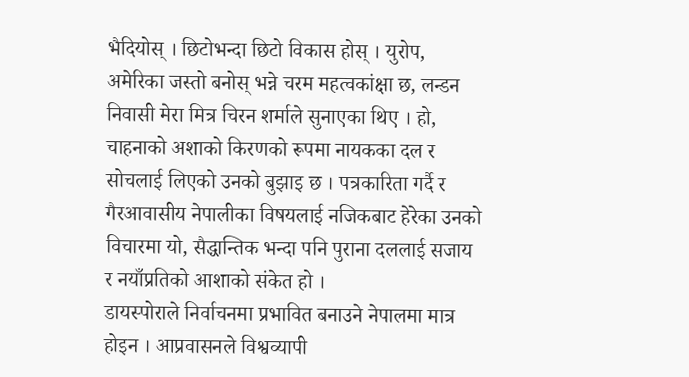भैदियोस् । छिटोभन्दा छिटो विकास होस् । युरोप, अमेरिका जस्तो बनोस् भन्ने चरम महत्वकांक्षा छ, लन्डन निवासी मेरा मित्र चिरन शर्माले सुनाएका थिए । हो, चाहनाको अशाको किरणको रूपमा नायकका दल र सोचलाई लिएको उनको बुझाइ छ । पत्रकारिता गर्दै र गैरआवासीय नेपालीका विषयलाई नजिकबाट हेरेका उनको विचारमा यो, सैद्धान्तिक भन्दा पनि पुराना दललाई सजाय र नयाँप्रतिको आशाको संकेत हो ।
डायस्पोराले निर्वाचनमा प्रभावित बनाउने नेपालमा मात्र होइन । आप्रवासनले विश्वव्यापी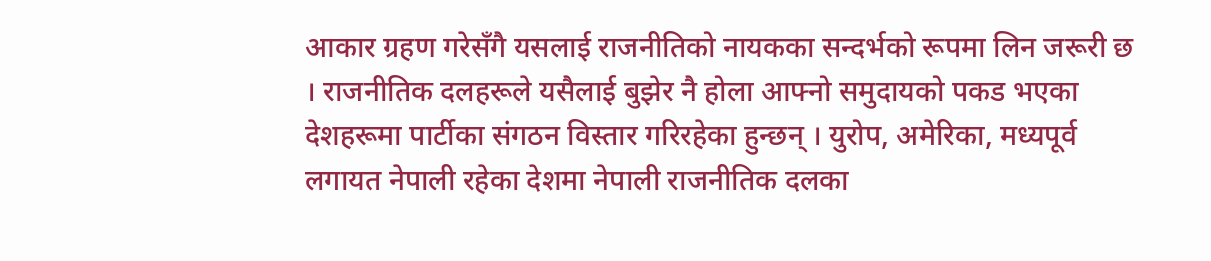आकार ग्रहण गरेसँगै यसलाई राजनीतिको नायकका सन्दर्भको रूपमा लिन जरूरी छ । राजनीतिक दलहरूले यसैलाई बुझेर नै होला आफ्नो समुदायको पकड भएका देशहरूमा पार्टीका संगठन विस्तार गरिरहेका हुन्छन् । युरोप, अमेरिका, मध्यपूर्व लगायत नेपाली रहेका देशमा नेपाली राजनीतिक दलका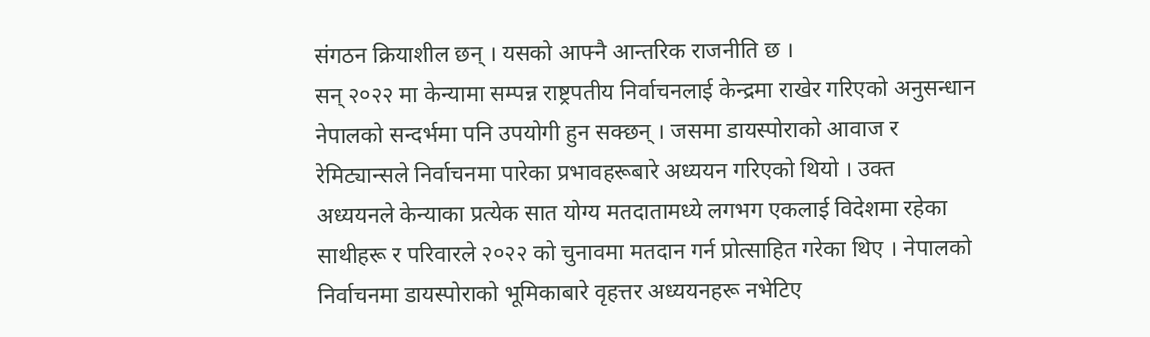संगठन क्रियाशील छन् । यसको आफ्नै आन्तरिक राजनीति छ ।
सन् २०२२ मा केन्यामा सम्पन्न राष्ट्रपतीय निर्वाचनलाई केन्द्रमा राखेर गरिएको अनुसन्धान नेपालको सन्दर्भमा पनि उपयोगी हुन सक्छन् । जसमा डायस्पोराको आवाज र रेमिट्यान्सले निर्वाचनमा पारेका प्रभावहरूबारे अध्ययन गरिएको थियो । उक्त अध्ययनले केन्याका प्रत्येक सात योग्य मतदातामध्ये लगभग एकलाई विदेशमा रहेका साथीहरू र परिवारले २०२२ को चुनावमा मतदान गर्न प्रोत्साहित गरेका थिए । नेपालको निर्वाचनमा डायस्पोराको भूमिकाबारे वृहत्तर अध्ययनहरू नभेटिए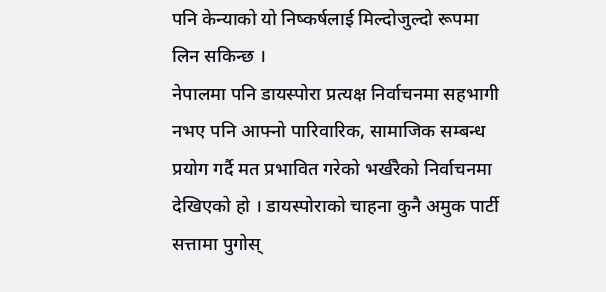पनि केन्याको यो निष्कर्षलाई मिल्दोजुल्दो रूपमा लिन सकिन्छ ।
नेपालमा पनि डायस्पोरा प्रत्यक्ष निर्वाचनमा सहभागी नभए पनि आफ्नो पारिवारिक, सामाजिक सम्बन्ध प्रयोग गर्दै मत प्रभावित गरेको भर्खरैको निर्वाचनमा देखिएको हो । डायस्पोराको चाहना कुनै अमुक पार्टी सत्तामा पुगोस्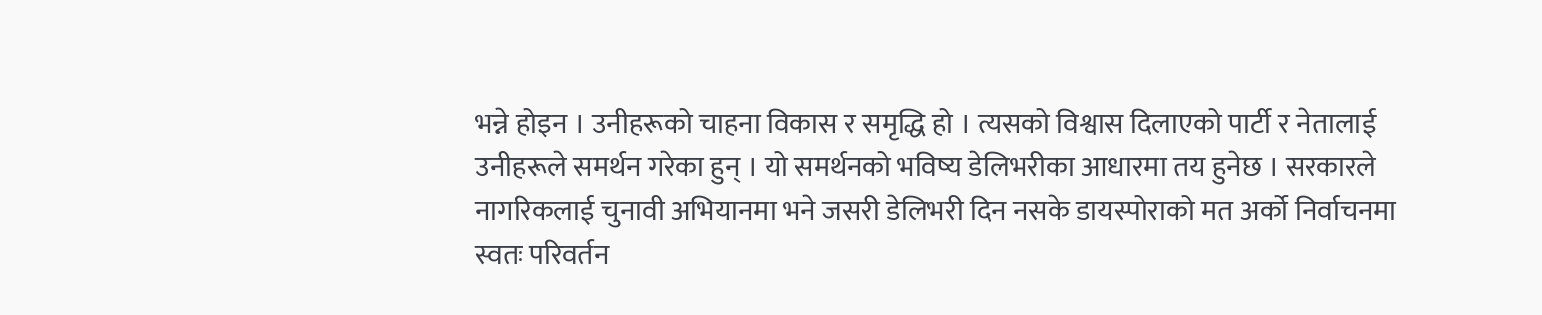भन्ने होइन । उनीहरूको चाहना विकास र समृद्धि हो । त्यसको विश्वास दिलाएको पार्टी र नेतालाई उनीहरूले समर्थन गरेका हुन् । यो समर्थनको भविष्य डेलिभरीका आधारमा तय हुनेछ । सरकारले नागरिकलाई चुनावी अभियानमा भने जसरी डेलिभरी दिन नसके डायस्पोराको मत अर्को निर्वाचनमा स्वतः परिवर्तन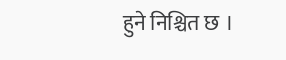हुने निश्चित छ ।